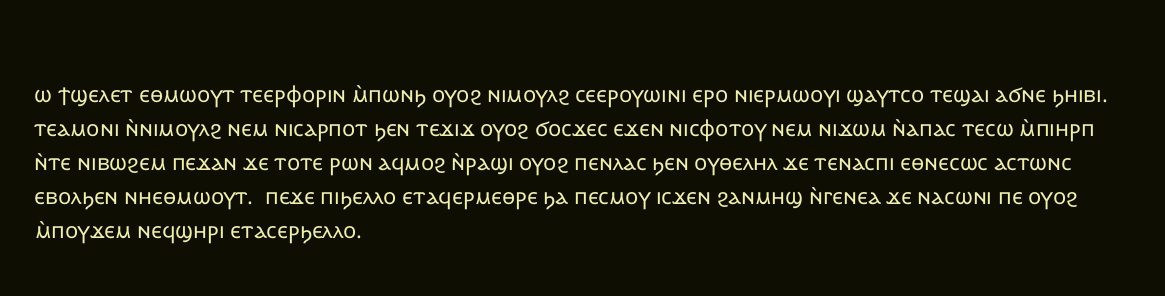ⲱ ϯϣⲉⲗⲉⲧ ⲉⲑⲙⲱⲟⲩⲧ ⲧⲉⲉⲣⲫⲟⲣⲓⲛ ⲙ̀ⲡⲱⲛϧ ⲟⲩⲟϩ ⲛⲓⲙⲟⲩⲗϩ ⲥⲉⲉⲣⲟⲩⲱⲓⲛⲓ ⲉⲣⲟ ⲛⲓⲉⲣⲙⲱⲟⲩⲓ ϣⲁⲩⲧⲥⲟ ⲧⲉϣⲁⲓ ⲁϭⲛⲉ ϧⲏⲓⲃⲓ. ⲧⲉⲁⲙⲟⲛⲓ ⲛ̀ⲛⲓⲙⲟⲩⲗϩ ⲛⲉⲙ ⲛⲓⲥⲁⲣⲡⲟⲧ ϧⲉⲛ ⲧⲉϫⲓϫ ⲟⲩⲟϩ ϭⲟⲥϫⲉⲥ ⲉϫⲉⲛ ⲛⲓⲥⲫⲟⲧⲟⲩ ⲛⲉⲙ ⲛⲓϫⲱⲙ ⲛ̀ⲁⲡⲁⲥ ⲧⲉⲥⲱ ⲙ̀ⲡⲓⲏⲣⲡ ⲛ̀ⲧⲉ ⲛⲓⲃⲱϩⲉⲙ ⲡⲉϫⲁⲛ ϫⲉ ⲧⲟⲧⲉ ⲣⲱⲛ ⲁϥⲙⲟϩ ⲛ̀ⲣⲁϣⲓ ⲟⲩⲟϩ ⲡⲉⲛⲗⲁⲥ ϧⲉⲛ ⲟⲩⲑⲉⲗⲏⲗ ϫⲉ ⲧⲉⲛⲁⲥⲡⲓ ⲉⲑⲛⲉⲥⲱⲥ ⲁⲥⲧⲱⲛⲥ ⲉⲃⲟⲗϧⲉⲛ ⲛⲏⲉⲑⲙⲱⲟⲩⲧ.  ⲡⲉϫⲉ ⲡⲓϧⲉⲗⲗⲟ ⲉⲧⲁϥⲉⲣⲙⲉⲑⲣⲉ ϧⲁ ⲡⲉⲥⲙⲟⲩ ⲓⲥϫⲉⲛ ϩⲁⲛⲙⲏϣ ⲛ̀ⲅⲉⲛⲉⲁ ϫⲉ ⲛⲁⲥⲱⲛⲓ ⲡⲉ ⲟⲩⲟϩ ⲙ̀ⲡⲟⲩϫⲉⲙ ⲛⲉϥϣⲏⲣⲓ ⲉⲧⲁⲥⲉⲣϧⲉⲗⲗⲟ.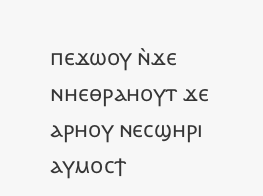ⲡⲉϫⲱⲟⲩ ⲛ̀ϫⲉ ⲛⲏⲉⲑⲣⲁⲏⲟⲩⲧ ϫⲉ ⲁⲣⲏⲟⲩ ⲛⲉⲥϣⲏⲣⲓ ⲁⲩⲙⲟⲥϯ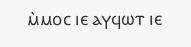ⲙ̀ⲙⲟⲥ ⲓⲉ ⲁⲩϥⲱⲧ ⲓⲉ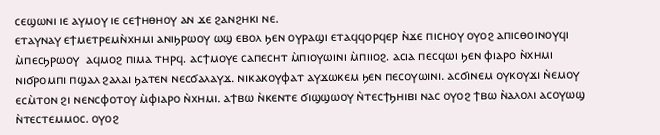ⲥⲉϣⲱⲛⲓ ⲓⲉ ⲁⲩⲙⲟⲩ ⲓⲉ ⲥⲉϯⲏⲑⲏⲟⲩ ⲁⲛ ϫⲉ ϩⲁⲛϩⲏⲕⲓ ⲛⲉ.
ⲉⲧⲁⲩⲛⲁⲩ ⲉϯⲙⲉⲧⲣⲉⲙⲛ̀ⲭⲏⲙⲓ ⲁⲛⲓϧⲣⲱⲟⲩ ⲱϣ ⲉⲃⲟⲗ ϧⲉⲛ ⲟⲩⲣⲁϣⲓ ⲉⲧⲁϥϥⲟⲣϥⲉⲣ ⲛ̀ϫⲉ ⲡⲓⲥⲏⲟⲩ ⲟⲩⲟϩ ⲁⲡⲓⲥⲑⲟⲓⲛⲟⲩϥⲓ ⲙ̀ⲡⲉⲥϧⲣⲱⲟⲩ  ⲁϥⲙⲟϩ ⲡⲓⲙⲁ ⲧⲏⲣϥ. ⲁⲥϯⲙⲟⲩⲉ ⲥⲁⲡⲉⲥⲏⲧ ⲙ̀ⲡⲓⲟⲩⲱⲓⲛⲓ ⲙ̀ⲡⲓⲓⲟϩ. ⲁⲥⲓⲁ ⲡⲉⲥϥⲱⲓ ϧⲉⲛ ⲫⲓⲁⲣⲟ ⲛ̀ⲭⲏⲙⲓ ⲛⲓϭⲣⲟⲙⲡⲓ ⲡϣⲁⲗ ϩⲁⲗⲁⲓ ϧⲁⲧⲉⲛ ⲛⲉⲥϭⲁⲗⲁⲩϫ. ⲛⲓⲕⲁⲕⲟⲩⲫⲁⲧ ⲁⲩϫⲱⲕⲉⲙ ϧⲉⲛ ⲡⲉⲥⲟⲩⲱⲓⲛⲓ. ⲁⲥϭⲓⲛⲉⲙ ⲟⲩⲕⲟⲩϫⲓ ⲛ̀ⲉⲙⲟⲩ ⲉⲥⲙ̀ⲧⲟⲛ ϩⲓ ⲛⲉⲛⲥⲫⲟⲧⲟⲩ ⲙ̀ⲫⲓⲁⲣⲟ ⲛ̀ⲭⲏⲙⲓ. ⲁϯⲃⲱ ⲛ̀ⲕⲉⲛⲧⲉ ϭⲓϣϣⲱⲟⲩ ⲛ̀ⲧⲉⲥϯϧⲏⲓⲃⲓ ⲛⲁⲥ ⲟⲩⲟϩ ϯⲃⲱ ⲛ̀ⲁⲗⲟⲗⲓ ⲁⲥⲟⲩⲱϣ ⲛ̀ⲧⲉⲥⲧⲉⲙⲙⲟⲥ. ⲟⲩⲟϩ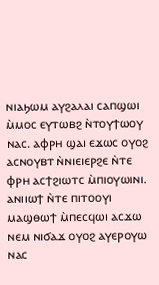ⲛⲓⲁϧⲱⲙ ⲁⲩϩⲁⲗⲁⲓ ⲥⲁⲡϣⲱⲓ ⲙ̀ⲙⲟⲥ ⲉⲩⲧⲱⲃϩ ⲛ̀ⲧⲟⲩϯⲱⲟⲩ ⲛⲁⲥ. ⲁⲫⲣⲏ ϣⲁⲓ ⲉϫⲱⲥ ⲟⲩⲟϩ ⲁⲥⲛⲟⲩⲃⲧ ⲛ̀ⲛⲓⲉⲓⲉⲣϩⲉ ⲛ̀ⲧⲉ ⲫⲣⲏ ⲁⲥϯϩⲓⲱⲧⲥ ⲙ̀ⲡⲓⲟⲩⲱⲓⲛⲓ. ⲁⲛⲓⲓⲱϯ ⲛ̀ⲧⲉ ⲡⲓⲧⲟⲟⲩⲓ ⲙⲁϣⲑⲱϯ ⲙ̀ⲡⲉⲥϥⲱⲓ ⲁⲥϫⲱ ⲛⲉⲙ ⲛⲓϭⲁϫ ⲟⲩⲟϩ ⲁⲩⲉⲣⲟⲩⲱ ⲛⲁⲥ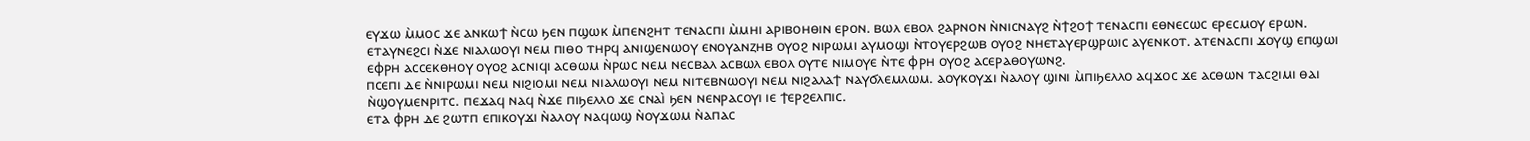ⲉⲩϫⲱ ⲙ̀ⲙⲟⲥ ϫⲉ ⲁⲛⲕⲱϯ ⲛ̀ⲥⲱ ϧⲉⲛ ⲡϣⲱⲕ ⲙ̀ⲡⲉⲛϩⲏⲧ ⲧⲉⲛⲁⲥⲡⲓ ⲙ̀ⲙⲏⲓ ⲁⲣⲓⲃⲟⲏⲑⲓⲛ ⲉⲣⲟⲛ. ⲃⲱⲗ ⲉⲃⲟⲗ ϩⲁⲣⲛⲟⲛ ⲛ̀ⲛⲓⲥⲛⲁⲩϩ ⲛ̀ϯϩⲟϯ ⲧⲉⲛⲁⲥⲡⲓ ⲉⲑⲛⲉⲥⲱⲥ ⲉⲣⲉⲥⲙⲟⲩ ⲉⲣⲱⲛ.
ⲉⲧⲁⲩⲛⲉϩⲥⲓ ⲛ̀ϫⲉ ⲛⲓⲁⲗⲱⲟⲩⲓ ⲛⲉⲙ ⲡⲓⲑⲟ ⲧⲏⲣϥ ⲁⲛⲓϣⲉⲛⲱⲟⲩ ⲉⲛⲟⲩⲁⲛⲍⲏⲃ ⲟⲩⲟϩ ⲛⲓⲣⲱⲙⲓ ⲁⲩⲙⲟϣⲓ ⲛ̀ⲧⲟⲩⲉⲣϩⲱⲃ ⲟⲩⲟϩ ⲛⲏⲉⲧⲁⲩⲉⲣϣⲣⲱⲓⲥ ⲁⲩⲉⲛⲕⲟⲧ. ⲁⲧⲉⲛⲁⲥⲡⲓ ϫⲟⲩϣ ⲉⲡϣⲱⲓ ⲉⲫⲣⲏ ⲁⲥⲥⲉⲕⲑⲏⲟⲩ ⲟⲩⲟϩ ⲁⲥⲛⲓϥⲓ ⲁⲥⲑⲱⲙ ⲛ̀ⲣⲱⲥ ⲛⲉⲙ ⲛⲉⲥⲃⲁⲗ ⲁⲥⲃⲱⲗ ⲉⲃⲟⲗ ⲟⲩⲧⲉ ⲛⲓⲙⲟⲩⲉ ⲛ̀ⲧⲉ ⲫⲣⲏ ⲟⲩⲟϩ ⲁⲥⲉⲣⲁⲑⲟⲩⲱⲛϩ.
ⲡⲥⲉⲡⲓ ⲇⲉ ⲛ̀ⲛⲓⲣⲱⲙⲓ ⲛⲉⲙ ⲛⲓϩⲓⲟⲙⲓ ⲛⲉⲙ ⲛⲓⲁⲗⲱⲟⲩⲓ ⲛⲉⲙ ⲛⲓⲧⲉⲃⲛⲱⲟⲩⲓ ⲛⲉⲙ ⲛⲓϩⲁⲗⲁϯ ⲛⲁⲩϭⲗⲉⲙⲗⲱⲙ. ⲁⲟⲩⲕⲟⲩϫⲓ ⲛ̀ⲁⲗⲟⲩ ϣⲓⲛⲓ ⲙ̀ⲡⲓϧⲉⲗⲗⲟ ⲁϥϫⲟⲥ ϫⲉ ⲁⲥⲑⲱⲛ ⲧⲁⲥϩⲓⲙⲓ ⲑⲁⲓ ⲛ̀ϣⲟⲩⲙⲉⲛⲣⲓⲧⲥ. ⲡⲉϫⲁϥ ⲛⲁϥ ⲛ̀ϫⲉ ⲡⲓϧⲉⲗⲗⲟ ϫⲉ ⲥⲛⲁⲓ̀ ϧⲉⲛ ⲛⲉⲛⲣⲁⲥⲟⲩⲓ ⲓⲉ ϯⲉⲣϩⲉⲗⲡⲓⲥ.
ⲉⲧⲁ ⲫⲣⲏ ⲇⲉ ϩⲱⲧⲡ ⲉⲡⲓⲕⲟⲩϫⲓ ⲛ̀ⲁⲗⲟⲩ ⲛⲁϥⲱϣ ⲛ̀ⲟⲩϫⲱⲙ ⲛ̀ⲁⲡⲁⲥ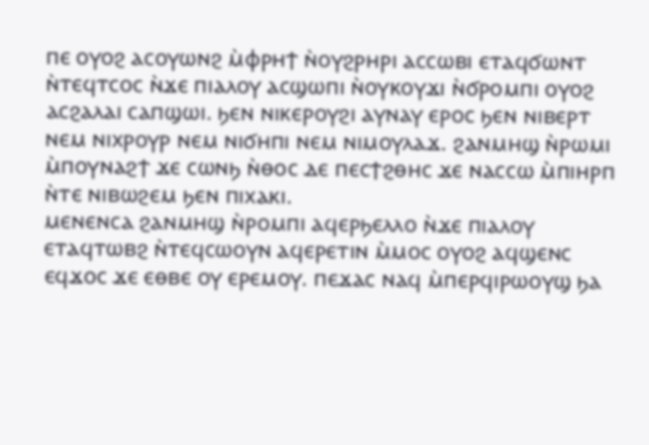ⲡⲉ ⲟⲩⲟϩ ⲁⲥⲟⲩⲱⲛϩ ⲙ̀ⲫⲣⲏϯ ⲛ̀ⲟⲩϩⲣⲏⲣⲓ ⲁⲥⲥⲱⲃⲓ ⲉⲧⲁϥϭⲱⲛⲧ ⲛ̀ⲧⲉϥⲧⲥⲟⲥ ⲛ̀ϫⲉ ⲡⲓⲁⲗⲟⲩ ⲁⲥϣⲱⲡⲓ ⲛ̀ⲟⲩⲕⲟⲩϫⲓ ⲛ̀ϭⲣⲟⲙⲡⲓ ⲟⲩⲟϩ ⲁⲥϩⲁⲗⲁⲓ ⲥⲁⲡϣⲱⲓ. ϧⲉⲛ ⲛⲓⲕⲉⲣⲟⲩϩⲓ ⲁⲩⲛⲁⲩ ⲉⲣⲟⲥ ϧⲉⲛ ⲛⲓⲃⲉⲣⲧ ⲛⲉⲙ ⲛⲓⲭⲣⲟⲩⲣ ⲛⲉⲙ ⲛⲓϭⲏⲡⲓ ⲛⲉⲙ ⲛⲓⲙⲟⲩⲗⲁϫ. ϩⲁⲛⲙⲏϣ ⲛ̀ⲣⲱⲙⲓ ⲙ̀ⲡⲟⲩⲛⲁϩϯ ϫⲉ ⲥⲱⲛϧ ⲛ̀ⲑⲟⲥ ⲇⲉ ⲡⲉⲥϯϩⲑⲏⲥ ϫⲉ ⲛⲁⲥⲥⲱ ⲙ̀ⲡⲓⲏⲣⲡ ⲛ̀ⲧⲉ ⲛⲓⲃⲱϩⲉⲙ ϧⲉⲛ ⲡⲓⲭⲁⲕⲓ.
ⲙⲉⲛⲉⲛⲥⲁ ϩⲁⲛⲙⲏϣ ⲛ̀ⲣⲟⲙⲡⲓ ⲁϥⲉⲣϧⲉⲗⲗⲟ ⲛ̀ϫⲉ ⲡⲓⲁⲗⲟⲩ ⲉⲧⲁϥⲧⲱⲃϩ ⲛ̀ⲧⲉϥⲥⲱⲟⲩⲛ ⲁϥⲉⲣⲉⲧⲓⲛ ⲙ̀ⲙⲟⲥ ⲟⲩⲟϩ ⲁϥϣⲉⲛⲥ ⲉϥϫⲟⲥ ϫⲉ ⲉⲑⲃⲉ ⲟⲩ ⲉⲣⲉⲙⲟⲩ. ⲡⲉϫⲁⲥ ⲛⲁϥ ⲙ̀ⲡⲉⲣϥⲓⲣⲱⲟⲩϣ ϧⲁ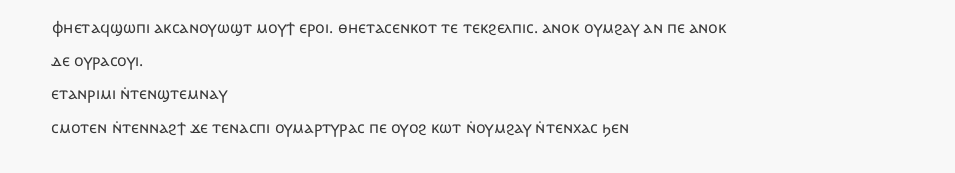ⲫⲏⲉⲧⲁϥϣⲱⲡⲓ ⲁⲕⲥⲁⲛⲟⲩⲱϣⲧ ⲙⲟⲩϯ ⲉⲣⲟⲓ. ⲑⲏⲉⲧⲁⲥⲉⲛⲕⲟⲧ ⲧⲉ ⲧⲉⲕϩⲉⲗⲡⲓⲥ. ⲁⲛⲟⲕ ⲟⲩⲙϩⲁⲩ ⲁⲛ ⲡⲉ ⲁⲛⲟⲕ ⲇⲉ ⲟⲩⲣⲁⲥⲟⲩⲓ.
ⲉⲧⲁⲛⲣⲓⲙⲓ ⲛ̇ⲧⲉⲛϣⲧⲉⲙⲛⲁⲩ
ⲥⲙⲟⲧⲉⲛ ⲛ̇ⲧⲉⲛⲛⲁϩϯ ϫⲉ ⲧⲉⲛⲁⲥⲡⲓ ⲟⲩⲙⲁⲣⲧⲩⲣⲁⲥ ⲡⲉ ⲟⲩⲟϩ ⲕⲱⲧ ⲛ̇ⲟⲩⲙϩⲁⲩ ⲛ̇ⲧⲉⲛⲭⲁⲥ ϧⲉⲛ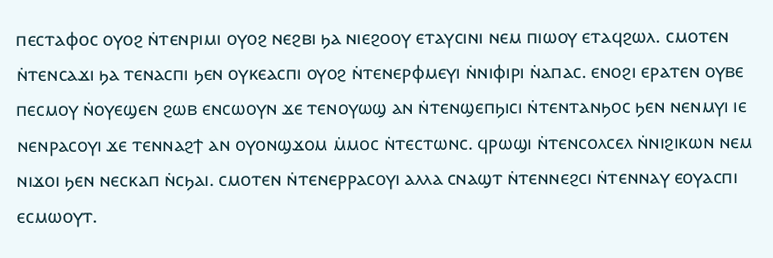ⲡⲉⲥⲧⲁⲫⲟⲥ ⲟⲩⲟϩ ⲛ̇ⲧⲉⲛⲣⲓⲙⲓ ⲟⲩⲟϩ ⲛⲉϩⲃⲓ ϧⲁ ⲛⲓⲉϩⲟⲟⲩ ⲉⲧⲁⲩⲥⲓⲛⲓ ⲛⲉⲙ ⲡⲓⲱⲟⲩ ⲉⲧⲁϥϩⲱⲗ. ⲥⲙⲟⲧⲉⲛ ⲛ̇ⲧⲉⲛⲥⲁϫⲓ ϧⲁ ⲧⲉⲛⲁⲥⲡⲓ ϧⲉⲛ ⲟⲩⲕⲉⲁⲥⲡⲓ ⲟⲩⲟϩ ⲛ̇ⲧⲉⲛⲉⲣⲫⲙⲉⲩⲓ ⲛ̇ⲛⲓⲫⲓⲣⲓ ⲛ̇ⲁⲡⲁⲥ. ⲉⲛⲟϩⲓ ⲉⲣⲁⲧⲉⲛ ⲟⲩⲃⲉ ⲡⲉⲥⲙⲟⲩ ⲛ̇ⲟⲩⲉϣⲉⲛ ϩⲱⲃ ⲉⲛⲥⲱⲟⲩⲛ ϫⲉ ⲧⲉⲛⲟⲩⲱϣ ⲁⲛ ⲛ̇ⲧⲉⲛϣⲉⲡϧⲓⲥⲓ ⲛ̇ⲧⲉⲛⲧⲁⲛϧⲟⲥ ϧⲉⲛ ⲛⲉⲛⲙⲩⲓ ⲓⲉ ⲛⲉⲛⲣⲁⲥⲟⲩⲓ ϫⲉ ⲧⲉⲛⲛⲁϩϯ ⲁⲛ ⲟⲩⲟⲛϣϫⲟⲙ ⲙ̇ⲙⲟⲥ ⲛ̇ⲧⲉⲥⲧⲱⲛⲥ. ϥⲣⲱϣⲓ ⲛ̇ⲧⲉⲛⲥⲟⲗⲥⲉⲗ ⲛ̇ⲛⲓϩⲓⲕⲱⲛ ⲛⲉⲙ ⲛⲓϫⲟⲓ ϧⲉⲛ ⲛⲉⲥⲕⲁⲡ ⲛ̇ⲥϧⲁⲓ. ⲥⲙⲟⲧⲉⲛ ⲛ̇ⲧⲉⲛⲉⲣⲣⲁⲥⲟⲩⲓ ⲁⲗⲗⲁ ⲥⲛⲁϣⲧ ⲛ̇ⲧⲉⲛⲛⲉϩⲥⲓ ⲛ̇ⲧⲉⲛⲛⲁⲩ ⲉⲟⲩⲁⲥⲡⲓ ⲉⲥⲙⲱⲟⲩⲧ.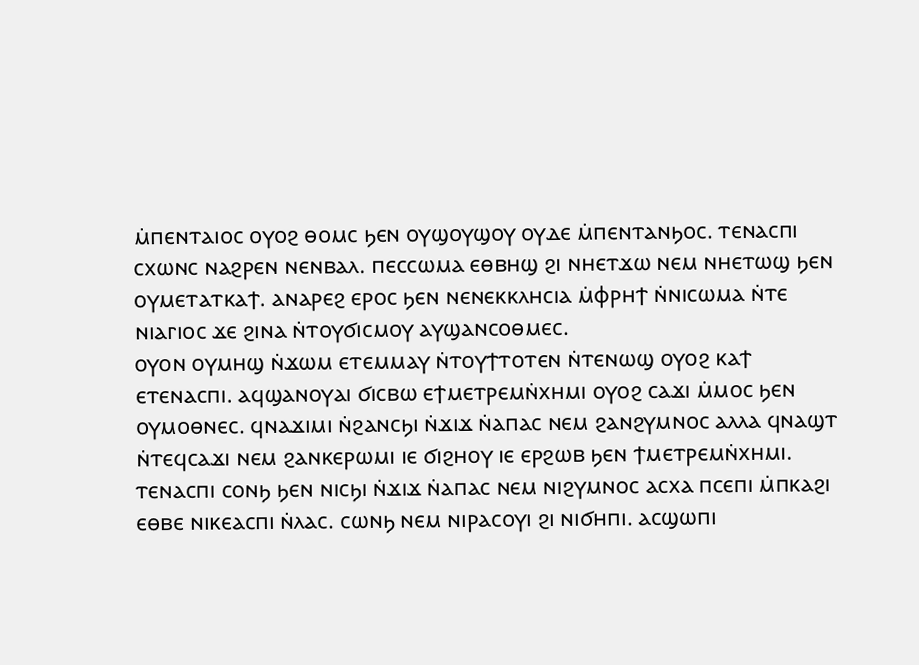ⲙ̇ⲡⲉⲛⲧⲁⲓⲟⲥ ⲟⲩⲟϩ ⲑⲟⲙⲥ ϧⲉⲛ ⲟⲩϣⲟⲩϣⲟⲩ ⲟⲩⲇⲉ ⲙ̇ⲡⲉⲛⲧⲁⲛϧⲟⲥ. ⲧⲉⲛⲁⲥⲡⲓ ⲥⲭⲱⲛⲥ ⲛⲁϩⲣⲉⲛ ⲛⲉⲛⲃⲁⲗ. ⲡⲉⲥⲥⲱⲙⲁ ⲉⲑⲃⲏϣ ϩⲓ ⲛⲏⲉⲧϫⲱ ⲛⲉⲙ ⲛⲏⲉⲧⲱϣ ϧⲉⲛ ⲟⲩⲙⲉⲧⲁⲧⲕⲁϯ. ⲁⲛⲁⲣⲉϩ ⲉⲣⲟⲥ ϧⲉⲛ ⲛⲉⲛⲉⲕⲕⲗⲏⲥⲓⲁ ⲙ̇ⲫⲣⲏϯ ⲛ̇ⲛⲓⲥⲱⲙⲁ ⲛ̇ⲧⲉ ⲛⲓⲁⲅⲓⲟⲥ ϫⲉ ϩⲓⲛⲁ ⲛ̇ⲧⲟⲩϭⲓⲥⲙⲟⲩ ⲁⲩϣⲁⲛⲥⲟⲑⲙⲉⲥ.
ⲟⲩⲟⲛ ⲟⲩⲙⲏϣ ⲛ̇ϫⲱⲙ ⲉⲧⲉⲙⲙⲁⲩ ⲛ̇ⲧⲟⲩϯⲧⲟⲧⲉⲛ ⲛ̇ⲧⲉⲛⲱϣ ⲟⲩⲟϩ ⲕⲁϯ ⲉⲧⲉⲛⲁⲥⲡⲓ. ⲁϥϣⲁⲛⲟⲩⲁⲓ ϭⲓⲥⲃⲱ ⲉϯⲙⲉⲧⲣⲉⲙⲛ̇ⲭⲏⲙⲓ ⲟⲩⲟϩ ⲥⲁϫⲓ ⲙ̇ⲙⲟⲥ ϧⲉⲛ ⲟⲩⲙⲟⲑⲛⲉⲥ. ϥⲛⲁϫⲓⲙⲓ ⲛ̇ϩⲁⲛⲥϧⲓ ⲛ̇ϫⲓϫ ⲛ̇ⲁⲡⲁⲥ ⲛⲉⲙ ϩⲁⲛϩⲩⲙⲛⲟⲥ ⲁⲗⲗⲁ ϥⲛⲁϣⲧ ⲛ̇ⲧⲉϥⲥⲁϫⲓ ⲛⲉⲙ ϩⲁⲛⲕⲉⲣⲱⲙⲓ ⲓⲉ ϭⲓϩⲏⲟⲩ ⲓⲉ ⲉⲣϩⲱⲃ ϧⲉⲛ ϯⲙⲉⲧⲣⲉⲙⲛ̇ⲭⲏⲙⲓ. ⲧⲉⲛⲁⲥⲡⲓ ⲥⲟⲛϧ ϧⲉⲛ ⲛⲓⲥϧⲓ ⲛ̇ϫⲓϫ ⲛ̇ⲁⲡⲁⲥ ⲛⲉⲙ ⲛⲓϩⲩⲙⲛⲟⲥ ⲁⲥⲭⲁ ⲡⲥⲉⲡⲓ ⲙ̇ⲡⲕⲁϩⲓ ⲉⲑⲃⲉ ⲛⲓⲕⲉⲁⲥⲡⲓ ⲛ̇ⲗⲁⲥ. ⲥⲱⲛϧ ⲛⲉⲙ ⲛⲓⲣⲁⲥⲟⲩⲓ ϩⲓ ⲛⲓϭⲏⲡⲓ. ⲁⲥϣⲱⲡⲓ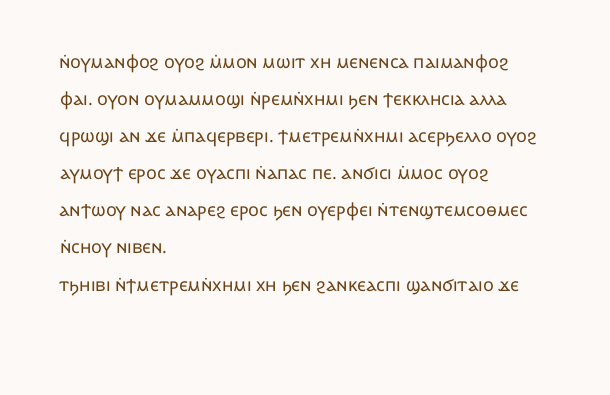ⲛ̇ⲟⲩⲙⲁⲛⲫⲟϩ ⲟⲩⲟϩ ⲙ̇ⲙⲟⲛ ⲙⲱⲓⲧ ⲭⲏ ⲙⲉⲛⲉⲛⲥⲁ ⲡⲁⲓⲙⲁⲛⲫⲟϩ ⲫⲁⲓ. ⲟⲩⲟⲛ ⲟⲩⲙⲁⲙⲙⲟϣⲓ ⲛ̇ⲣⲉⲙⲛ̇ⲭⲏⲙⲓ ϧⲉⲛ ϯⲉⲕⲕⲗⲏⲥⲓⲁ ⲁⲗⲗⲁ ϥⲣⲱϣⲓ ⲁⲛ ϫⲉ ⲙ̇ⲡⲁϥⲉⲣⲃⲉⲣⲓ. ϯⲙⲉⲧⲣⲉⲙⲛ̇ⲭⲏⲙⲓ ⲁⲥⲉⲣϧⲉⲗⲗⲟ ⲟⲩⲟϩ ⲁⲩⲙⲟⲩϯ ⲉⲣⲟⲥ ϫⲉ ⲟⲩⲁⲥⲡⲓ ⲛ̇ⲁⲡⲁⲥ ⲡⲉ. ⲁⲛϭⲓⲥⲓ ⲙ̇ⲙⲟⲥ ⲟⲩⲟϩ ⲁⲛϯⲱⲟⲩ ⲛⲁⲥ ⲁⲛⲁⲣⲉϩ ⲉⲣⲟⲥ ϧⲉⲛ ⲟⲩⲉⲣⲫⲉⲓ ⲛ̇ⲧⲉⲛϣⲧⲉⲙⲥⲟⲑⲙⲉⲥ ⲛ̇ⲥⲏⲟⲩ ⲛⲓⲃⲉⲛ.
ⲧϧⲏⲓⲃⲓ ⲛ̇ϯⲙⲉⲧⲣⲉⲙⲛ̇ⲭⲏⲙⲓ ⲭⲏ ϧⲉⲛ ϩⲁⲛⲕⲉⲁⲥⲡⲓ ϣⲁⲛϭⲓⲧⲁⲓⲟ ϫⲉ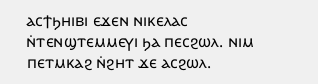ⲁⲥϯϧⲏⲓⲃⲓ ⲉϫⲉⲛ ⲛⲓⲕⲉⲗⲁⲥ ⲛ̇ⲧⲉⲛϣⲧⲉⲙⲙⲉⲩⲓ ϧⲁ ⲡⲉⲥϩⲱⲗ. ⲛⲓⲙ ⲡⲉⲧⲙⲕⲁϩ ⲛ̇ϩⲏⲧ ϫⲉ ⲁⲥϩⲱⲗ.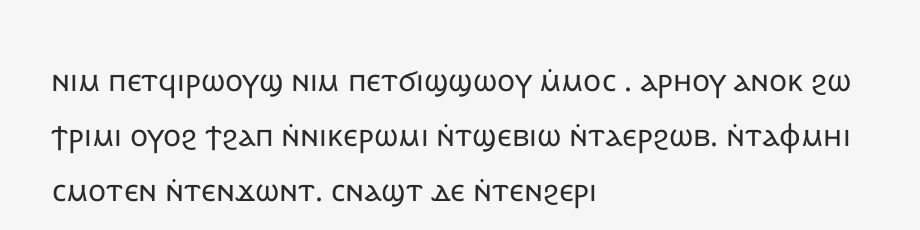ⲛⲓⲙ ⲡⲉⲧϥⲓⲣⲱⲟⲩϣ ⲛⲓⲙ ⲡⲉⲧϭⲓϣϣⲱⲟⲩ ⲙ̇ⲙⲟⲥ . ⲁⲣⲏⲟⲩ ⲁⲛⲟⲕ ϩⲱ ϯⲣⲓⲙⲓ ⲟⲩⲟϩ ϯϩⲁⲡ ⲛ̇ⲛⲓⲕⲉⲣⲱⲙⲓ ⲛ̇ⲧϣⲉⲃⲓⲱ ⲛ̇ⲧⲁⲉⲣϩⲱⲃ. ⲛ̇ⲧⲁⲫⲙⲏⲓ ⲥⲙⲟⲧⲉⲛ ⲛ̇ⲧⲉⲛϫⲱⲛⲧ. ⲥⲛⲁϣⲧ ⲇⲉ ⲛ̇ⲧⲉⲛϩⲉⲣⲓ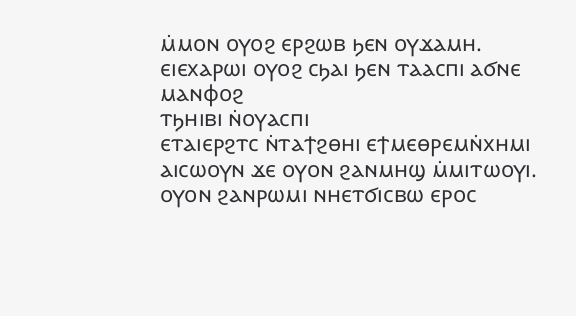ⲙ̇ⲙⲟⲛ ⲟⲩⲟϩ ⲉⲣϩⲱⲃ ϧⲉⲛ ⲟⲩϫⲁⲙⲏ. ⲉⲓⲉⲭⲁⲣⲱⲓ ⲟⲩⲟϩ ⲥϧⲁⲓ ϧⲉⲛ ⲧⲁⲁⲥⲡⲓ ⲁϭⲛⲉ ⲙⲁⲛⲫⲟϩ
ⲧϧⲏⲓⲃⲓ ⲛ̇ⲟⲩⲁⲥⲡⲓ
ⲉⲧⲁⲓⲉⲣϩⲧⲥ ⲛ̇ⲧⲁϯϩⲑⲏⲓ ⲉϯⲙⲉⲑⲣⲉⲙⲛ̇ⲭⲏⲙⲓ ⲁⲓⲥⲱⲟⲩⲛ ϫⲉ ⲟⲩⲟⲛ ϩⲁⲛⲙⲏϣ ⲙ̇ⲙⲓⲧⲱⲟⲩⲓ. ⲟⲩⲟⲛ ϩⲁⲛⲣⲱⲙⲓ ⲛⲏⲉⲧϭⲓⲥⲃⲱ ⲉⲣⲟⲥ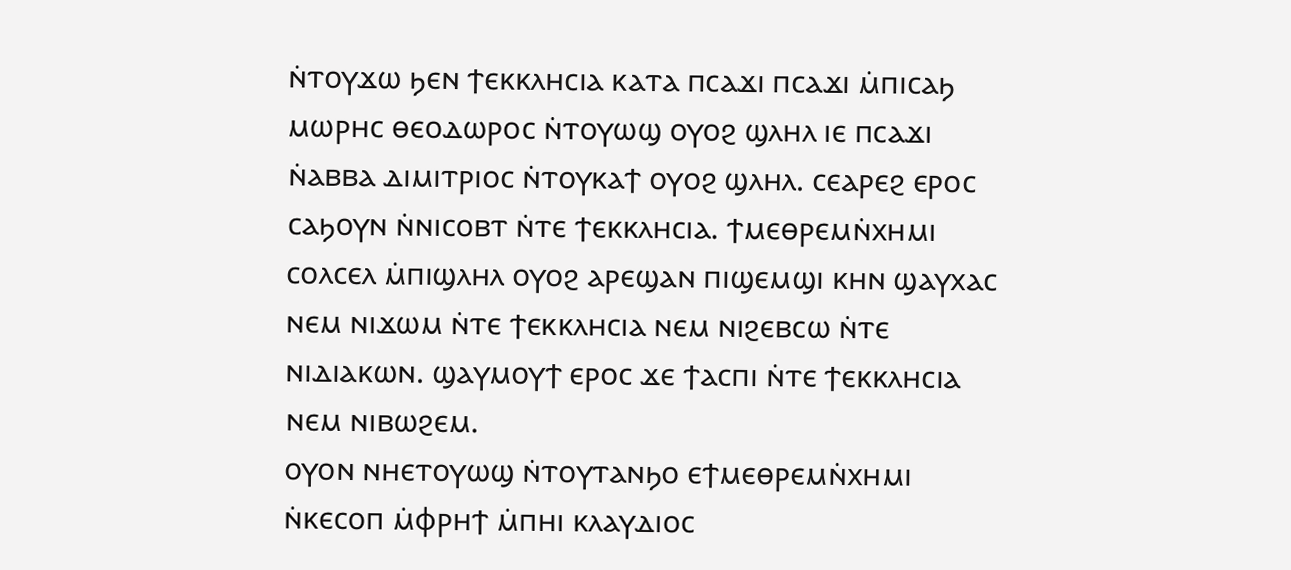ⲛ̇ⲧⲟⲩϫⲱ ϧⲉⲛ ϯⲉⲕⲕⲗⲏⲥⲓⲁ ⲕⲁⲧⲁ ⲡⲥⲁϫⲓ ⲡⲥⲁϫⲓ ⲙ̇ⲡⲓⲥⲁϧ ⲙⲱⲣⲏⲥ ⲑⲉⲟⲇⲱⲣⲟⲥ ⲛ̇ⲧⲟⲩⲱϣ ⲟⲩⲟϩ ϣⲗⲏⲗ ⲓⲉ ⲡⲥⲁϫⲓ ⲛ̇ⲁⲃⲃⲁ ⲇⲓⲙⲓⲧⲣⲓⲟⲥ ⲛ̇ⲧⲟⲩⲕⲁϯ ⲟⲩⲟϩ ϣⲗⲏⲗ. ⲥⲉⲁⲣⲉϩ ⲉⲣⲟⲥ ⲥⲁϧⲟⲩⲛ ⲛ̇ⲛⲓⲥⲟⲃⲧ ⲛ̇ⲧⲉ ϯⲉⲕⲕⲗⲏⲥⲓⲁ. ϯⲙⲉⲑⲣⲉⲙⲛ̇ⲭⲏⲙⲓ ⲥⲟⲗⲥⲉⲗ ⲙ̇ⲡⲓϣⲗⲏⲗ ⲟⲩⲟϩ ⲁⲣⲉϣⲁⲛ ⲡⲓϣⲉⲙϣⲓ ⲕⲏⲛ ϣⲁⲩⲭⲁⲥ ⲛⲉⲙ ⲛⲓϫⲱⲙ ⲛ̇ⲧⲉ ϯⲉⲕⲕⲗⲏⲥⲓⲁ ⲛⲉⲙ ⲛⲓϩⲉⲃⲥⲱ ⲛ̇ⲧⲉ ⲛⲓⲇⲓⲁⲕⲱⲛ. ϣⲁⲩⲙⲟⲩϯ ⲉⲣⲟⲥ ϫⲉ ϯⲁⲥⲡⲓ ⲛ̇ⲧⲉ ϯⲉⲕⲕⲗⲏⲥⲓⲁ ⲛⲉⲙ ⲛⲓⲃⲱϩⲉⲙ.
ⲟⲩⲟⲛ ⲛⲏⲉⲧⲟⲩⲱϣ ⲛ̇ⲧⲟⲩⲧⲁⲛϧⲟ ⲉϯⲙⲉⲑⲣⲉⲙⲛ̇ⲭⲏⲙⲓ ⲛ̇ⲕⲉⲥⲟⲡ ⲙ̇ⲫⲣⲏϯ ⲙ̇ⲡⲏⲓ ⲕⲗⲁⲩⲇⲓⲟⲥ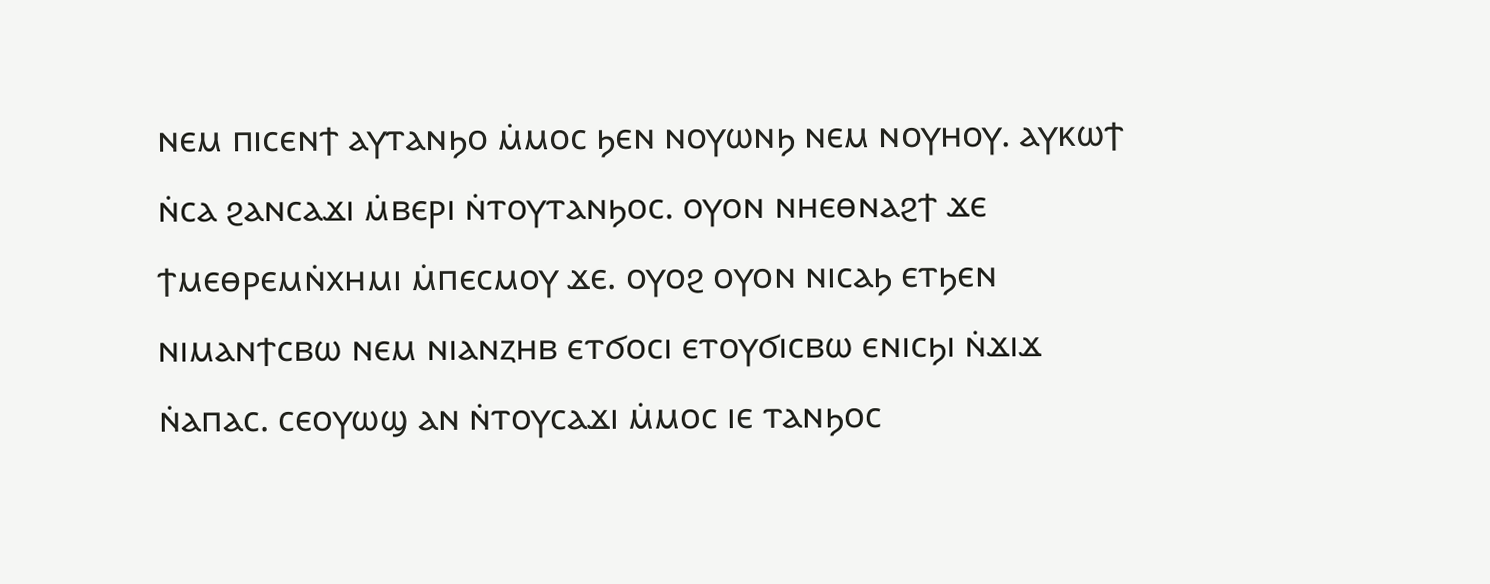ⲛⲉⲙ ⲡⲓⲥⲉⲛϯ ⲁⲩⲧⲁⲛϧⲟ ⲙ̇ⲙⲟⲥ ϧⲉⲛ ⲛⲟⲩⲱⲛϧ ⲛⲉⲙ ⲛⲟⲩⲏⲟⲩ. ⲁⲩⲕⲱϯ ⲛ̇ⲥⲁ ϩⲁⲛⲥⲁϫⲓ ⲙ̇ⲃⲉⲣⲓ ⲛ̇ⲧⲟⲩⲧⲁⲛϧⲟⲥ. ⲟⲩⲟⲛ ⲛⲏⲉⲑⲛⲁϩϯ ϫⲉ ϯⲙⲉⲑⲣⲉⲙⲛ̇ⲭⲏⲙⲓ ⲙ̇ⲡⲉⲥⲙⲟⲩ ϫⲉ. ⲟⲩⲟϩ ⲟⲩⲟⲛ ⲛⲓⲥⲁϧ ⲉⲧϧⲉⲛ ⲛⲓⲙⲁⲛϯⲥⲃⲱ ⲛⲉⲙ ⲛⲓⲁⲛⲍⲏⲃ ⲉⲧϭⲟⲥⲓ ⲉⲧⲟⲩϭⲓⲥⲃⲱ ⲉⲛⲓⲥϧⲓ ⲛ̇ϫⲓϫ ⲛ̇ⲁⲡⲁⲥ. ⲥⲉⲟⲩⲱϣ ⲁⲛ ⲛ̇ⲧⲟⲩⲥⲁϫⲓ ⲙ̇ⲙⲟⲥ ⲓⲉ ⲧⲁⲛϧⲟⲥ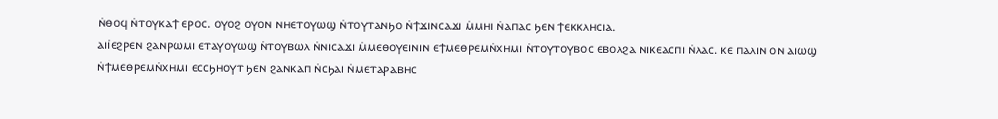ⲛ̇ⲑⲟϥ ⲛ̇ⲧⲟⲩⲕⲁϯ ⲉⲣⲟⲥ. ⲟⲩⲟϩ ⲟⲩⲟⲛ ⲛⲏⲉⲧⲟⲩⲱϣ ⲛ̇ⲧⲟⲩⲧⲁⲛϧⲟ ⲛ̇ϯϫⲓⲛⲥⲁϫⲓ ⲙ̇ⲙⲏⲓ ⲛ̇ⲁⲡⲁⲥ ϧⲉⲛ ϯⲉⲕⲕⲗⲏⲥⲓⲁ.
ⲁⲓⲓ̇ⲉϩⲣⲉⲛ ϩⲁⲛⲣⲱⲙⲓ ⲉⲧⲁⲩⲟⲩⲱϣ ⲛ̇ⲧⲟⲩⲃⲱⲗ ⲛ̇ⲛⲓⲥⲁϫⲓ ⲙ̇ⲙⲉⲑⲟⲩⲉⲓⲛⲓⲛ ⲉϯⲙⲉⲑⲣⲉⲙⲛ̇ⲭⲏⲙⲓ ⲛ̇ⲧⲟⲩⲧⲟⲩⲃⲟⲥ ⲉⲃⲟⲗϩⲁ ⲛⲓⲕⲉⲁⲥⲡⲓ ⲛ̇ⲗⲁⲥ. ⲕⲉ ⲡⲁⲗⲓⲛ ⲟⲛ ⲁⲓⲱϣ ⲛ̇ϯⲙⲉⲑⲣⲉⲙⲛ̇ⲭⲏⲙⲓ ⲉⲥⲥϧⲏⲟⲩⲧ ϧⲉⲛ ϩⲁⲛⲕⲁⲡ ⲛ̇ⲥϧⲁⲓ ⲛ̇ⲙⲉⲧⲁⲣⲁⲃⲏⲥ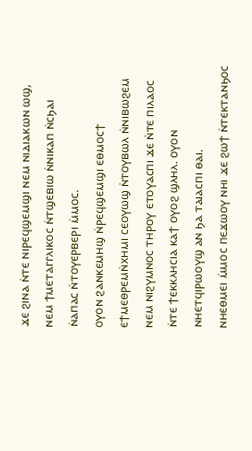ϫⲉ ϩⲓⲛⲁ ⲛ̇ⲧⲉ ⲛⲓⲣⲉϥϣⲉⲙϣⲓ ⲛⲉⲙ ⲛⲓⲇⲓⲁⲕⲱⲛ ⲱϣ, ⲛⲉⲙ ϯⲙⲉⲧⲁⲅⲅⲗⲓⲕⲟⲥ ⲛ̇ⲧϣⲉⲃⲓⲱ ⲛ̇ⲛⲓⲕⲁⲡ ⲛ̇ⲥϧⲁⲓ ⲛ̇ⲁⲡⲁⲥ ⲛ̇ⲧⲟⲩⲉⲣⲃⲉⲣⲓ ⲙ̇ⲙⲟⲥ.
ⲟⲩⲟⲛ ϩⲁⲛⲕⲉⲙⲏϣ ⲛ̇ⲣⲉϥϣⲉⲙϣⲓ ⲉⲑⲙⲟⲥϯ ⲉϯⲙⲉⲑⲣⲉⲙⲛ̇ⲭⲏⲙⲓ ⲥⲉⲟⲩⲱϣ ⲛ̇ⲧⲟⲩⲃⲱⲗ ⲛ̇ⲛⲓⲃⲱϩⲉⲙ ⲛⲉⲙ ⲛⲓϩⲩⲙⲛⲟⲥ ⲧⲏⲣⲟⲩ ⲉⲧⲟⲩⲁⲥⲡⲓ ϫⲉ ⲛ̇ⲧⲉ ⲡⲓⲗⲁⲟⲥ ⲛ̇ⲧⲉ ϯⲉⲕⲕⲗⲏⲥⲓⲁ ⲕⲁϯ ⲟⲩⲟϩ ϣⲗⲏⲗ. ⲟⲩⲟⲛ ⲛⲏⲉⲧϥⲓⲣⲱⲟⲩϣ ⲁⲛ ϧⲁ ⲧⲁⲓⲁⲥⲡⲓ ⲑⲁⲓ.
ⲛⲏⲉⲑⲙⲉⲓ ⲙ̇ⲙⲟⲥ ⲡⲉϫⲱⲟⲩ ⲛⲏⲓ ϫⲉ ϩⲱϯ ⲛ̇ⲧⲉⲕⲧⲁⲛϧⲟⲥ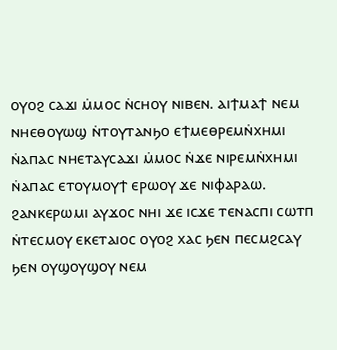ⲟⲩⲟϩ ⲥⲁϫⲓ ⲙ̇ⲙⲟⲥ ⲛ̇ⲥⲏⲟⲩ ⲛⲓⲃⲉⲛ. ⲁⲓϯⲙⲁϯ ⲛⲉⲙ ⲛⲏⲉⲑⲟⲩⲱϣ ⲛ̇ⲧⲟⲩⲧⲁⲛϧⲟ ⲉϯⲙⲉⲑⲣⲉⲙⲛ̇ⲭⲏⲙⲓ ⲛ̇ⲁⲡⲁⲥ ⲛⲏⲉⲧⲁⲩⲥⲁϫⲓ ⲙ̇ⲙⲟⲥ ⲛ̇ϫⲉ ⲛⲓⲣⲉⲙⲛ̇ⲭⲏⲙⲓ ⲛ̇ⲁⲡⲁⲥ ⲉⲧⲟⲩⲙⲟⲩϯ ⲉⲣⲱⲟⲩ ϫⲉ ⲛⲓⲫⲁⲣⲁⲱ. ϩⲁⲛⲕⲉⲣⲱⲙⲓ ⲁⲩϫⲟⲥ ⲛⲏⲓ ϫⲉ ⲓⲥϫⲉ ⲧⲉⲛⲁⲥⲡⲓ ⲥⲱⲧⲡ ⲛ̇ⲧⲉⲥⲙⲟⲩ ⲉⲕⲉⲧⲁⲓⲟⲥ ⲟⲩⲟϩ ⲭⲁⲥ ϧⲉⲛ ⲡⲉⲥⲙϩⲥⲁⲩ ϧⲉⲛ ⲟⲩϣⲟⲩϣⲟⲩ ⲛⲉⲙ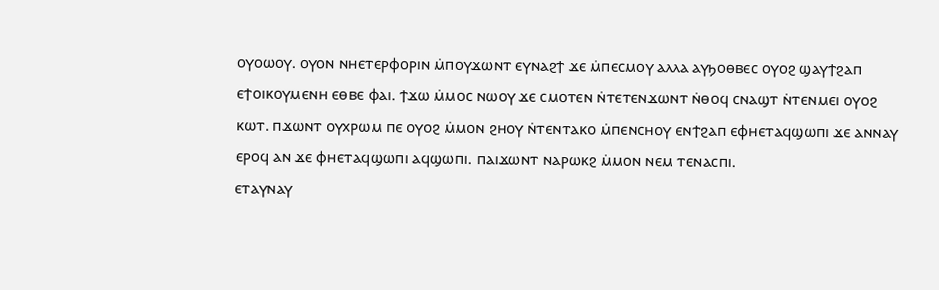ⲟⲩⲟⲱⲟⲩ. ⲟⲩⲟⲛ ⲛⲏⲉⲧⲉⲣⲫⲟⲣⲓⲛ ⲙ̇ⲡⲟⲩϫⲱⲛⲧ ⲉⲩⲛⲁϩϯ ϫⲉ ⲙ̇ⲡⲉⲥⲙⲟⲩ ⲁⲗⲗⲁ ⲁⲩϧⲟⲑⲃⲉⲥ ⲟⲩⲟϩ ϣⲁⲩϯϩⲁⲡ ⲉϯⲟⲓⲕⲟⲩⲙⲉⲛⲏ ⲉⲑⲃⲉ ⲫⲁⲓ. ϯϫⲱ ⲙ̇ⲙⲟⲥ ⲛⲱⲟⲩ ϫⲉ ⲥⲙⲟⲧⲉⲛ ⲛ̇ⲧⲉⲧⲉⲛϫⲱⲛⲧ ⲛ̇ⲑⲟϥ ⲥⲛⲁϣⲧ ⲛ̇ⲧⲉⲛⲙⲉⲓ ⲟⲩⲟϩ ⲕⲱⲧ. ⲡϫⲱⲛⲧ ⲟⲩⲭⲣⲱⲙ ⲡⲉ ⲟⲩⲟϩ ⲙ̇ⲙⲟⲛ ϩⲏⲟⲩ ⲛ̇ⲧⲉⲛⲧⲁⲕⲟ ⲙ̇ⲡⲉⲛⲥⲏⲟⲩ ⲉⲛϯϩⲁⲡ ⲉⲫⲏⲉⲧⲁϥϣⲱⲡⲓ ϫⲉ ⲁⲛⲛⲁⲩ ⲉⲣⲟϥ ⲁⲛ ϫⲉ ⲫⲏⲉⲧⲁϥϣⲱⲡⲓ ⲁϥϣⲱⲡⲓ. ⲡⲁⲓϫⲱⲛⲧ ⲛⲁⲣⲱⲕϩ ⲙ̇ⲙⲟⲛ ⲛⲉⲙ ⲧⲉⲛⲁⲥⲡⲓ.
ⲉⲧⲁⲩⲛⲁⲩ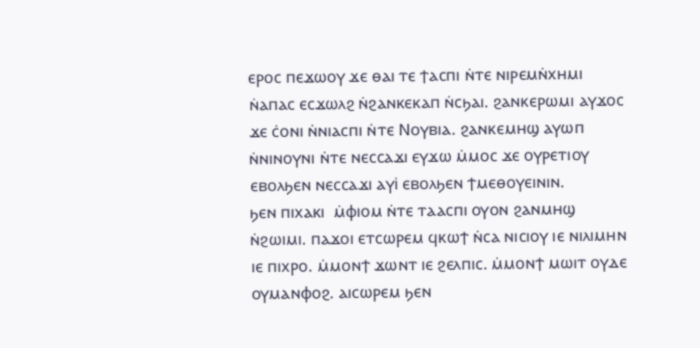ⲉⲣⲟⲥ ⲡⲉϫⲱⲟⲩ ϫⲉ ⲑⲁⲓ ⲧⲉ ϯⲁⲥⲡⲓ ⲛ̇ⲧⲉ ⲛⲓⲣⲉⲙⲛ̇ⲭⲏⲙⲓ ⲛ̇ⲁⲡⲁⲥ ⲉⲥϫⲱⲗϩ ⲛ̇ϩⲁⲛⲕⲉⲕⲁⲡ ⲛ̇ⲥϧⲁⲓ. ϩⲁⲛⲕⲉⲣⲱⲙⲓ ⲁⲩϫⲟⲥ ϫⲉ ⲥ̇ⲟⲛⲓ ⲛ̇ⲛⲓⲁⲥⲡⲓ ⲛ̇ⲧⲉ Ⲛⲟⲩⲃⲓⲁ. ϩⲁⲛⲕⲉⲙⲏϣ ⲁⲩⲱⲡ ⲛ̇ⲛⲓⲛⲟⲩⲛⲓ ⲛ̇ⲧⲉ ⲛⲉⲥⲥⲁϫⲓ ⲉⲩϫⲱ ⲙ̇ⲙⲟⲥ ϫⲉ ⲟⲩⲣⲉⲧⲓⲟⲩ ⲉⲃⲟⲗϧⲉⲛ ⲛⲉⲥⲥⲁϫⲓ ⲁⲩⲓ̇ ⲉⲃⲟⲗϧⲉⲛ ϯⲙⲉⲑⲟⲩⲉⲓⲛⲓⲛ.
ϧⲉⲛ ⲡⲓⲭⲁⲕⲓ  ⲙ̇ⲫⲓⲟⲙ ⲛ̇ⲧⲉ ⲧⲁⲁⲥⲡⲓ ⲟⲩⲟⲛ ϩⲁⲛⲙⲏϣ ⲛ̇ϩⲱⲓⲙⲓ. ⲡⲁϫⲟⲓ ⲉⲧⲥⲱⲣⲉⲙ ϥⲕⲱϯ ⲛ̇ⲥⲁ ⲛⲓⲥⲓⲟⲩ ⲓⲉ ⲛⲓⲗⲓⲙⲏⲛ ⲓⲉ ⲡⲓⲭⲣⲟ. ⲙ̇ⲙⲟⲛϯ ϫⲱⲛⲧ ⲓⲉ ϩⲉⲗⲡⲓⲥ. ⲙ̇ⲙⲟⲛϯ ⲙⲱⲓⲧ ⲟⲩⲇⲉ ⲟⲩⲙⲁⲛⲫⲟϩ. ⲁⲓⲥⲱⲣⲉⲙ ϧⲉⲛ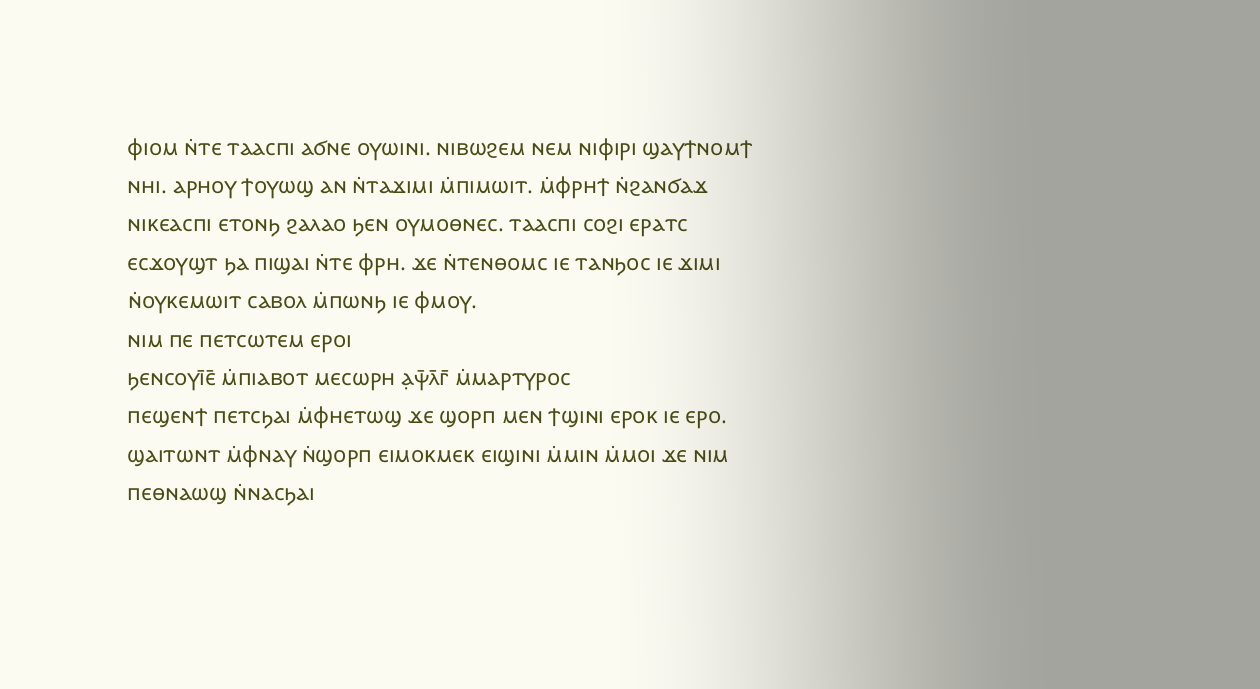ⲫⲓⲟⲙ ⲛ̇ⲧⲉ ⲧⲁⲁⲥⲡⲓ ⲁϭⲛⲉ ⲟⲩⲱⲓⲛⲓ. ⲛⲓⲃⲱϩⲉⲙ ⲛⲉⲙ ⲛⲓⲫⲓⲣⲓ ϣⲁⲩϯⲛⲟⲙϯ ⲛⲏⲓ. ⲁⲣⲏⲟⲩ ϯⲟⲩⲱϣ ⲁⲛ ⲛ̇ⲧⲁϫⲓⲙⲓ ⲙ̇ⲡⲓⲙⲱⲓⲧ. ⲙ̇ⲫⲣⲏϯ ⲛ̇ϩⲁⲛϭⲁϫ ⲛⲓⲕⲉⲁⲥⲡⲓ ⲉⲧⲟⲛϧ ϩⲁⲗⲁⲟ ϧⲉⲛ ⲟⲩⲙⲟⲑⲛⲉⲥ. ⲧⲁⲁⲥⲡⲓ ⲥⲟϩⲓ ⲉⲣⲁⲧⲥ ⲉⲥϫⲟⲩϣⲧ ϧⲁ ⲡⲓϣⲁⲓ ⲛ̇ⲧⲉ ⲫⲣⲏ. ϫⲉ ⲛ̇ⲧⲉⲛⲑⲟⲙⲥ ⲓⲉ ⲧⲁⲛϧⲟⲥ ⲓⲉ ϫⲓⲙⲓ ⲛ̇ⲟⲩⲕⲉⲙⲱⲓⲧ ⲥⲁⲃⲟⲗ ⲙ̇ⲡⲱⲛϧ ⲓⲉ ⲫⲙⲟⲩ.
ⲛⲓⲙ ⲡⲉ ⲡⲉⲧⲥⲱⲧⲉⲙ ⲉⲣⲟⲓ
ϧⲉⲛⲥⲟⲩⲓ̄ⲉ̄ ⲙ̇ⲡⲓⲁⲃⲟⲧ ⲙⲉⲥⲱⲣⲏ ⲁ̣ⲯ̄ⲗ̄ⲅ̄ ⲙ̇ⲙⲁⲣⲧⲩⲣⲟⲥ
ⲡⲉϣⲉⲛϯ ⲡⲉⲧⲥϧⲁⲓ ⲙ̇ⲫⲏⲉⲧⲱϣ ϫⲉ ϣⲟⲣⲡ ⲙⲉⲛ ϯϣⲓⲛⲓ ⲉⲣⲟⲕ ⲓⲉ ⲉⲣⲟ. ϣⲁⲓⲧⲱⲛⲧ ⲙ̇ⲫⲛⲁⲩ ⲛ̇ϣⲟⲣⲡ ⲉⲓⲙⲟⲕⲙⲉⲕ ⲉⲓϣⲓⲛⲓ ⲙ̇ⲙⲓⲛ ⲙ̇ⲙⲟⲓ ϫⲉ ⲛⲓⲙ ⲡⲉⲑⲛⲁⲱϣ ⲛ̇ⲛⲁⲥϧⲁⲓ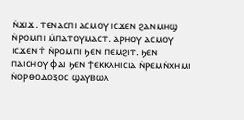ⲛ̇ϫⲓϫ. ⲧⲉⲛⲁⲥⲡⲓ ⲁⲥⲙⲟⲩ ⲓⲥϫⲉⲛ ϩⲁⲛⲙⲏϣ ⲛ̇ⲣⲟⲙⲡⲓ ⲙ̇ⲡⲁⲧⲟⲩⲙⲁⲥⲧ. ⲁⲣⲏⲟⲩ ⲁⲥⲙⲟⲩ ⲓⲥϫⲉⲛ ⲧ̇ ⲛ̇ⲣⲟⲙⲡⲓ ϧⲉⲛ ⲡⲉⲙϩⲓⲧ. ϧⲉⲛ ⲡⲁⲓⲥⲏⲟⲩ ⲫⲁⲓ ϧⲉⲛ ϯⲉⲕⲕⲗⲏⲓⲥⲓⲁ ⲛ̇ⲣⲉⲙⲛ̇ⲭⲏⲙⲓ ⲛ̇ⲟⲣⲑⲟⲇⲟⲝⲟⲥ ϣⲁⲩⲃⲱⲗ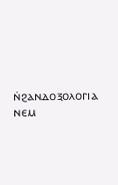ⲛ̇ϩⲁⲛⲇⲟⲝⲟⲗⲟⲅⲓⲁ ⲛⲉⲙ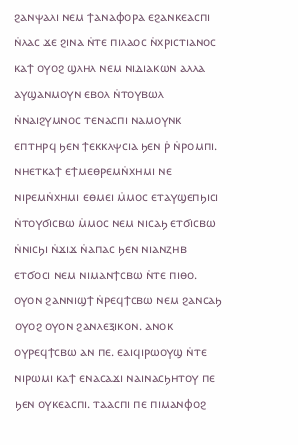ϩⲁⲛⲯⲁⲗⲓ ⲛⲉⲙ ϯⲁⲛⲁⲫⲟⲣⲁ ⲉϩⲁⲛⲕⲉⲁⲥⲡⲓ ⲛ̇ⲗⲁⲥ ϫⲉ ϩⲓⲛⲁ ⲛ̇ⲧⲉ ⲡⲓⲗⲁⲟⲥ ⲛ̇ⲭⲣⲓⲥⲧⲓⲁⲛⲟⲥ ⲕⲁϯ ⲟⲩⲟϩ ϣⲗⲏⲗ ⲛⲉⲙ ⲛⲓⲇⲓⲁⲕⲱⲛ ⲁⲗⲗⲁ ⲁⲩϣⲁⲛⲙⲟⲩⲛ ⲉⲃⲟⲗ ⲛ̇ⲧⲟⲩⲃⲱⲗ ⲛ̇ⲛⲁⲓϩⲩⲙⲛⲟⲥ ⲧⲉⲛⲁⲥⲡⲓ ⲛⲁⲙⲟⲩⲛⲕ ⲉⲡⲧⲏⲣϥ ϧⲉⲛ ϯⲉⲕⲕⲗⲯⲥⲓⲁ ϧⲉⲛ ⲣ̇ ⲛ̇ⲣⲟⲙⲡⲓ.
ⲛⲏⲉⲧⲕⲁϯ ⲉϯⲙⲉⲑⲣⲉⲙⲛ̇ⲭⲏⲙⲓ ⲛⲉ ⲛⲓⲣⲉⲙⲛ̇ⲭⲏⲙⲓ ⲉⲑⲙⲉⲓ ⲙ̇ⲙⲟⲥ ⲉⲧⲁⲩϣⲉⲡϧⲓⲥⲓ ⲛ̇ⲧⲟⲩϭⲓⲥⲃⲱ ⲙ̇ⲙⲟⲥ ⲛⲉⲙ ⲛⲓⲥⲁϧ ⲉⲧϭⲓⲥⲃⲱ ⲛ̇ⲛⲓⲥϧⲓ ⲛ̇ϫⲓϫ ⲛ̇ⲁⲡⲁⲥ ϧⲉⲛ ⲛⲓⲁⲛⲍⲏⲃ ⲉⲧϭⲟⲥⲓ ⲛⲉⲙ ⲛⲓⲙⲁⲛϯⲥⲃⲱ ⲛ̇ⲧⲉ ⲡⲓⲑⲟ. ⲟⲩⲟⲛ ϩⲁⲛⲛⲓϣϯ ⲛ̇ⲣⲉϥϯⲥⲃⲱ ⲛⲉⲙ ϩⲁⲛⲥⲁϧ ⲟⲩⲟϩ ⲟⲩⲟⲛ ϩⲁⲛⲗⲉⲝⲓⲕⲟⲛ. ⲁⲛⲟⲕ ⲟⲩⲣⲉϥϯⲥⲃⲱ ⲁⲛ ⲡⲉ. ⲉⲁⲓϥⲓⲣⲱⲟⲩϣ ⲛ̇ⲧⲉ ⲛⲓⲣⲱⲙⲓ ⲕⲁϯ ⲉⲛⲁⲥⲁϫⲓ ⲛⲁⲓⲛⲁⲥϧⲏⲧⲟⲩ ⲡⲉ ϧⲉⲛ ⲟⲩⲕⲉⲁⲥⲡⲓ. ⲧⲁⲁⲥⲡⲓ ⲡⲉ ⲡⲓⲙⲁⲛⲫⲟϩ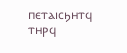ⲡⲉⲧⲁⲓⲥϧⲏⲧϥ ⲧⲏⲣϥ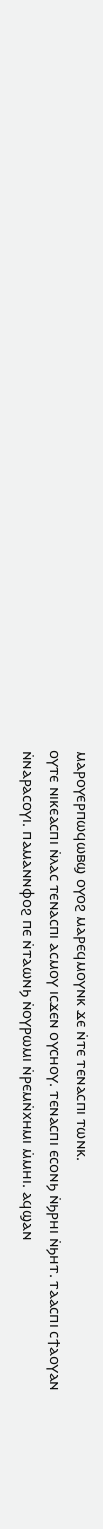ⲙⲁⲣⲟⲩⲉⲣⲡⲱϥⲱⲃϣ ⲟⲩⲟϩ ⲙⲁⲣⲉϥⲙⲟⲩⲛⲕ ϫⲉ ⲛ̇ⲧⲉ ⲧⲉⲛⲁⲥⲡⲓ ⲧⲱⲛⲕ.
ⲟⲩⲧⲉ ⲛⲓⲕⲉⲁⲥⲡⲓ ⲛ̇ⲗⲁⲥ ⲧⲉⲛⲁⲥⲡⲓ ⲁⲥⲙⲟⲩ ⲓⲥϫⲉⲛ ⲟⲩⲥⲏⲟⲩ. ⲧⲉⲛⲁⲥⲡⲓ ⲉⲥⲟⲛϧ ⲛ̇ϧⲣⲏⲓ ⲛ̇ϧⲏⲧ. ⲧⲁⲁⲥⲡⲓ ⲥϯⲁⲟⲩⲁⲛ ⲛ̇ⲛⲁⲣⲁⲥⲟⲩⲓ. ⲡⲁⲙⲁⲛⲛⲫⲟϩ ⲡⲉ ⲛ̇ⲧⲁⲱⲛϧ ⲛ̇ⲟⲩⲣⲱⲙⲓ ⲛ̇ⲣⲉⲙⲛ̇ⲭⲏⲙⲓ ⲙ̇ⲙⲏⲓ. ⲁϥϣⲁⲛ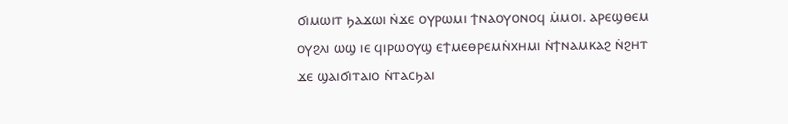ϭⲓⲙⲱⲓⲧ ϧⲁϫⲱⲓ ⲛ̇ϫⲉ ⲟⲩⲣⲱⲙⲓ ϯⲛⲁⲟⲩⲟⲛⲟϥ ⲙ̇ⲙⲟⲓ. ⲁⲣⲉϣⲑⲉⲙ ⲟⲩϩⲗⲓ ⲱϣ ⲓⲉ ϥⲓⲣⲱⲟⲩϣ ⲉϯⲙⲉⲑⲣⲉⲙⲛ̇ⲭⲏⲙⲓ ⲛ̇ϯⲛⲁⲙⲕⲁϩ ⲛ̇ϩⲏⲧ ϫⲉ ϣⲁⲓϭⲓⲧⲁⲓⲟ ⲛ̇ⲧⲁⲥϧⲁⲓ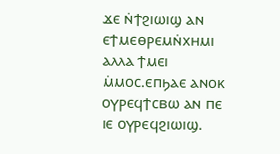ϫⲉ ⲛ̇ϯϩⲓⲱⲓϣ ⲁⲛ ⲉϯⲙⲉⲑⲣⲉⲙⲛ̇ⲭⲏⲙⲓ ⲁⲗⲗⲁ ϯⲙⲉⲓ ⲙ̇ⲙⲟⲥ.ⲉⲡϧⲁⲉ ⲁⲛⲟⲕ ⲟⲩⲣⲉϥϯⲥⲃⲱ ⲁⲛ ⲡⲉ ⲓⲉ ⲟⲩⲣⲉϥϩⲓⲱⲓϣ.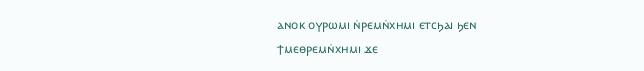ⲁⲛⲟⲕ ⲟⲩⲣⲱⲙⲓ ⲛ̇ⲣⲉⲙⲛ̇ⲭⲏⲙⲓ ⲉⲧⲥϧⲁⲓ ϧⲉⲛ ϯⲙⲉⲑⲣⲉⲙⲛ̇ⲭⲏⲙⲓ ϫⲉ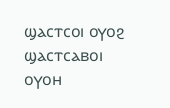ϣⲁⲥⲧⲥⲟⲓ ⲟⲩⲟϩ ϣⲁⲥⲧⲥⲁⲃⲟⲓ ⲟⲩⲟⲏ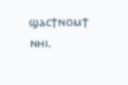ϣⲁⲥϯⲛⲟⲙϯ ⲛⲏⲓ.